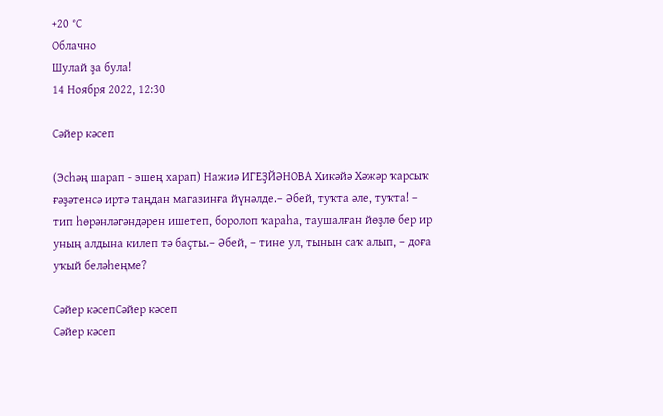+20 °С
Облачно
Шулай ҙа була!
14 Ноября 2022, 12:30

Сәйер кәсеп

(Эсһәң шарап - эшең харап) Нажиә ИГЕҘЙӘНОВА Хикәйә Хәжәр ҡарсыҡ ғәҙәтенсә иртә таңдан магазинға йүнәлде.– Әбей, туҡта әле, туҡта! – тип һөрәнләгәндәрен ишетеп, боролоп ҡараһа, таушалған йөҙлө бер ир уның алдына килеп тә баҫты.– Әбей, – тине ул, тынын саҡ алып, – доға уҡый беләһеңме?

Сәйер кәсепСәйер кәсеп
Сәйер кәсеп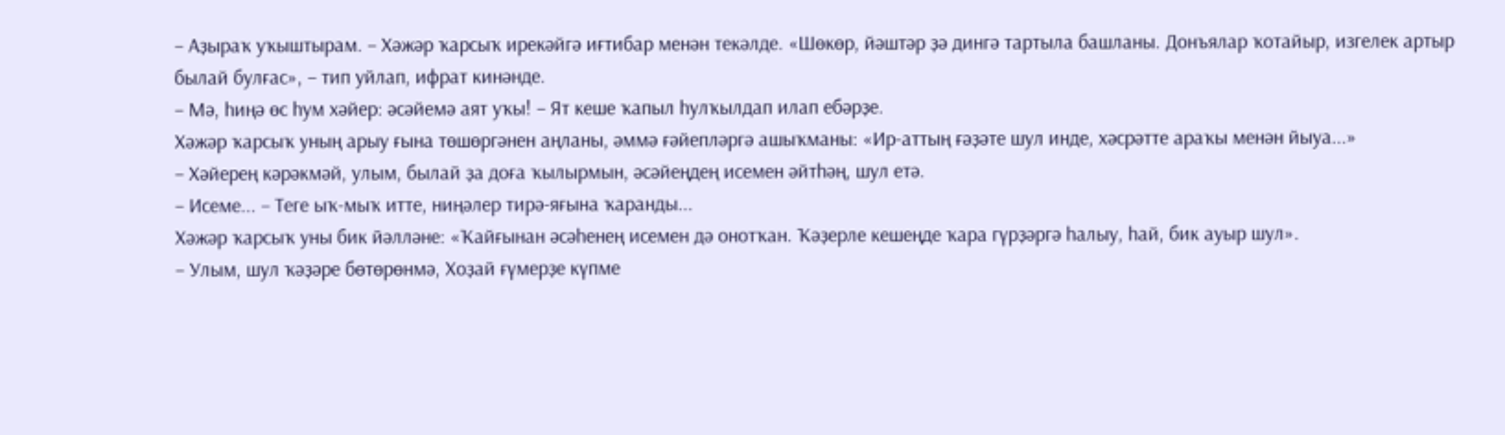– Аҙыраҡ уҡыштырам. – Хәжәр ҡарсыҡ ирекәйгә иғтибар менән текәлде. «Шөкөр, йәштәр ҙә дингә тартыла башланы. Донъялар ҡотайыр, изгелек артыр былай булғас», – тип уйлап, ифрат кинәнде.
– Мә, һиңә өс һум хәйер: әсәйемә аят уҡы! – Ят кеше ҡапыл һулҡылдап илап ебәрҙе.
Хәжәр ҡарсыҡ уның арыу ғына төшөргәнен аңланы, әммә ғәйепләргә ашыҡманы: «Ир-аттың ғәҙәте шул инде, хәсрәтте араҡы менән йыуа...»
– Хәйерең кәрәкмәй, улым, былай ҙа доға ҡылырмын, әсәйеңдең исемен әйтһәң, шул етә.
– Исеме... – Теге ыҡ-мыҡ итте, ниңәлер тирә-яғына ҡаранды...
Хәжәр ҡарсыҡ уны бик йәлләне: «Ҡайғынан әсәһенең исемен дә онотҡан. Ҡәҙерле кешеңде ҡара гүрҙәргә һалыу, һай, бик ауыр шул».
– Улым, шул ҡәҙәре бөтөрөнмә, Хоҙай ғүмерҙе күпме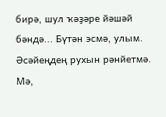бирә, шул ҡәҙәре йәшәй бәндә... Бүтән эсмә, улым. Әсәйеңдең рухын рәнйетмә. Мә,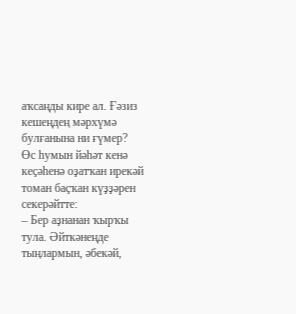аҡсаңды кире ал. Ғәзиз кешеңдең мәрхүмә булғанына ни ғүмер?
Өс һумын йәһәт кенә кеҫәһенә оҙатҡан ирекәй томан баҫҡан күҙҙәрен секерәйтте:
– Бер аҙнанан ҡырҡы тула. Әйткәнеңде тыңлармын, әбекәй,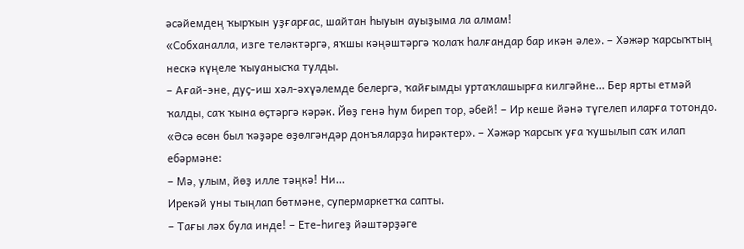әсәйемдең ҡырҡын уҙғарғас, шайтан һыуын ауыҙыма ла алмам!
«Собханалла, изге теләктәргә, яҡшы кәңәштәргә ҡолаҡ һалғандар бар икән әле». – Хәжәр ҡарсыҡтың нескә күңеле ҡыуанысҡа тулды.
– Ағай-эне, дуҫ-иш хәл-әхүәлемде белергә, ҡайғымды уртаҡлашырға килгәйне... Бер ярты етмәй ҡалды, саҡ ҡына өҫтәргә кәрәк. Йөҙ генә һум биреп тор, әбей! – Ир кеше йәнә түгелеп иларға тотондо.
«Әсә өсөн был ҡәҙәре өҙөлгәндәр донъяларҙа һирәктер». – Хәжәр ҡарсыҡ уға ҡушылып саҡ илап ебәрмәне:
– Мә, улым, йөҙ илле тәңкә! Ни...
Ирекәй уны тыңлап бөтмәне, супермаркетҡа сапты.
– Тағы ләх була инде! – Ете-һигеҙ йәштәрҙәге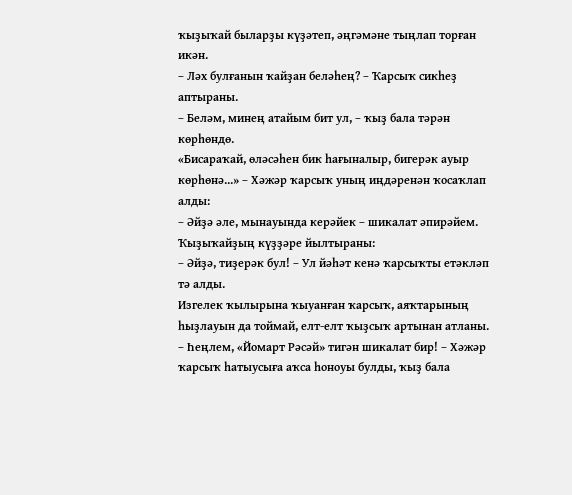ҡыҙыҡай быларҙы күҙәтеп, әңгәмәне тыңлап торған икән.
– Ләх булғанын ҡайҙан беләһең? – Ҡарсыҡ сикһеҙ аптыраны.
– Беләм, минең атайым бит ул, – ҡыҙ бала тәрән көрһөндө.
«Бисараҡай, өләсәһен бик һағыналыр, бигерәк ауыр көрһөнә...» – Хәжәр ҡарсыҡ уның иңдәренән ҡосаҡлап алды:
– Әйҙә әле, мынауында керәйек – шикалат әпирәйем.
Ҡыҙыҡайҙың күҙҙәре йылтыраны:
– Әйҙә, тиҙерәк бул! – Ул йәһәт кенә ҡарсыҡты етәкләп тә алды.
Изгелек ҡылырына ҡыуанған ҡарсыҡ, аяҡтарының һыҙлауын да тоймай, елт-елт ҡыҙсыҡ артынан атланы.
– Һеңлем, «Йомарт Рәсәй» тигән шикалат бир! – Хәжәр ҡарсыҡ һатыусыға аҡса һоноуы булды, ҡыҙ бала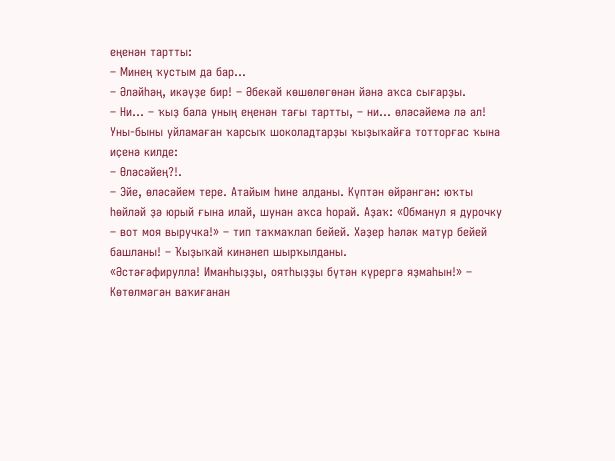еңенән тартты:
– Минең ҡустым да бар...
– Әләйһәң, икәүҙе бир! – Әбекәй көшөлөгөнән йәнә аҡса сығарҙы.
– Ни... – ҡыҙ бала уның еңенән тағы тартты, – ни... өләсәйемә лә ал!
Уны-быны уйламаған ҡарсыҡ шоколадтарҙы ҡыҙыҡайға тотторғас ҡына иҫенә килде:
– Өләсәйең?!.
– Эйе, өләсәйем тере. Атайым һине алданы. Күптән өйрәнгән: юҡты һөйләй ҙә юрый ғына илай, шунан аҡса һорай. Аҙаҡ: «Обманул я дурочку – вот моя выручка!» – тип таҡмаҡлап бейей. Хәҙер һәләк матур бейей башланы! – Ҡыҙыҡай кинәнеп шырҡылданы.
«Әстәғәфирулла! Иманһыҙҙы, оятһыҙҙы бүтән күрергә яҙмаһын!» – Көтөлмәгән ваҡиғанан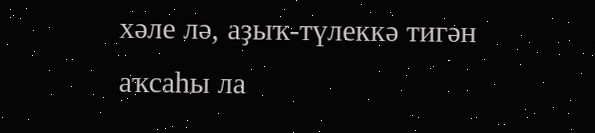хәле лә, аҙыҡ-түлеккә тигән аҡсаһы ла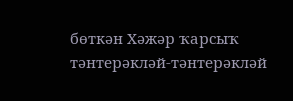бөткән Хәжәр ҡарсыҡ тәнтерәкләй-тәнтерәкләй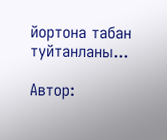йортона табан туйтанланы...

Автор: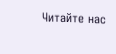Читайте нас